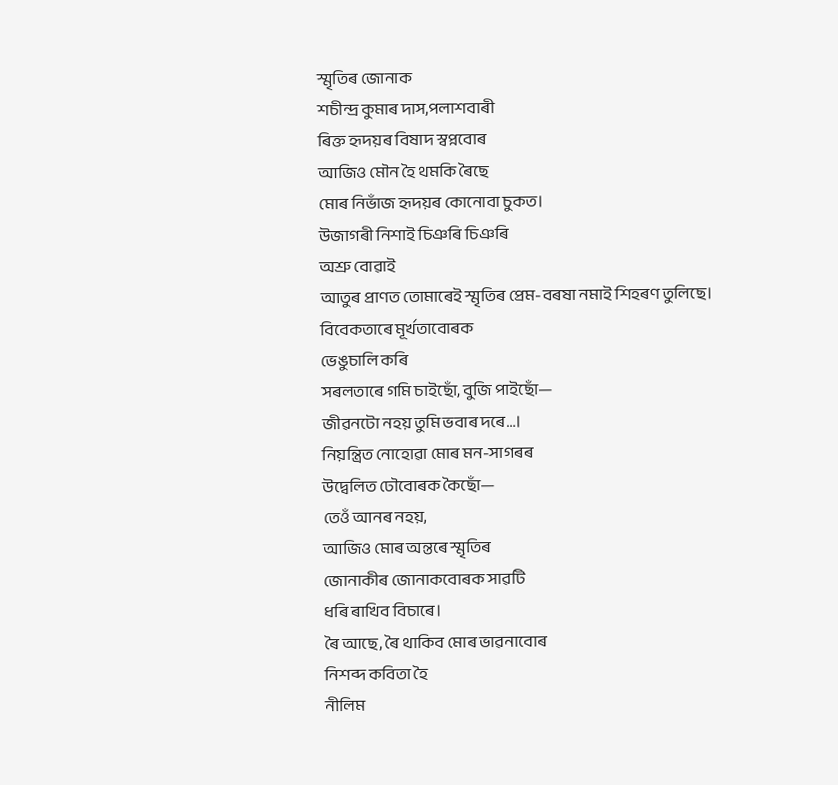স্মৃতিৰ জোনাক
শচীন্দ্ৰ কুমাৰ দাস,পলাশবাৰী
ৰিক্ত হৃদয়ৰ বিষাদ স্বপ্নবোৰ
আজিও মৌন হৈ থমকি ৰৈছে
মোৰ নিভাঁজ হৃদয়ৰ কোনোবা চুকত।
উজাগৰী নিশাই চিঞৰি চিঞৰি
অশ্ৰু বোৱাই
আতুৰ প্ৰাণত তোমাৰেই স্মৃতিৰ প্ৰেম-বৰষা নমাই শিহৰণ তুলিছে।
বিবেকতাৰে মূৰ্খতাবোৰক
ভেঙুচালি কৰি
সৰলতাৰে গমি চাইছোঁ, বুজি পাইছোঁ—
জীৱনটো নহয় তুমি ভবাৰ দৰে…।
নিয়ন্ত্ৰিত নোহোৱা মোৰ মন-সাগৰৰ
উদ্বেলিত ঢৌবোৰক কৈছোঁ—
তেওঁ আনৰ নহয়,
আজিও মোৰ অন্তৰে স্মৃতিৰ
জোনাকীৰ জোনাকবোৰক সাৱটি
ধৰি ৰাখিব বিচাৰে।
ৰৈ আছে, ৰৈ থাকিব মোৰ ভাৱনাবোৰ
নিশব্দ কবিতা হৈ
নীলিম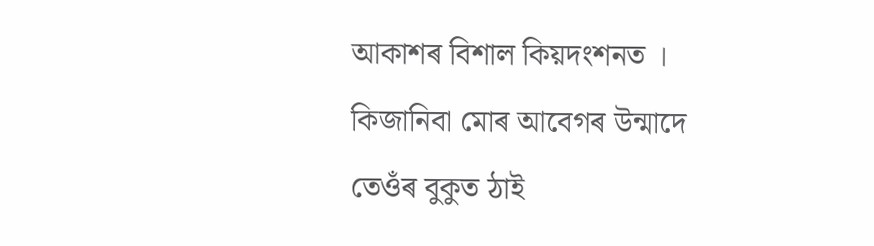আকাশৰ বিশাল কিয়দংশনত ।
কিজানিবা মোৰ আবেগৰ উন্মাদে
তেওঁৰ বুকুত ঠাই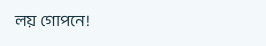লয় গোপনে!